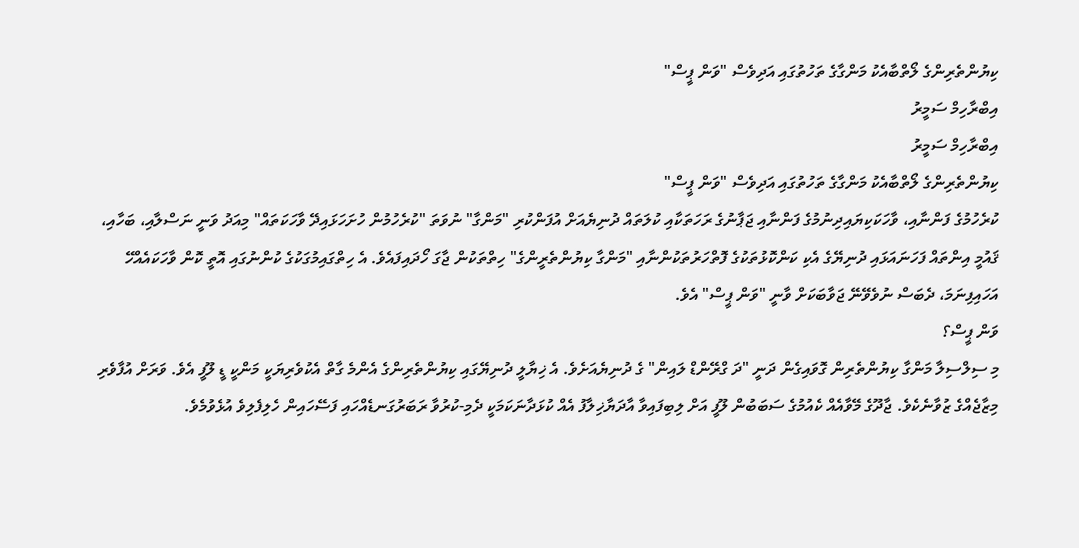ކިޔުންތެރިންގެ ލޯތްބާއެކު މަންގާގެ ތަހުތުގައި އަދިވެސް "ވަން ޕީސް"
އިބްރާހިމް ސަމީރު
އިބްރާހިމް ސަމީރު
ކިޔުންތެރިންގެ ލޯތްބާއެކު މަންގާގެ ތަހުތުގައި އަދިވެސް "ވަން ޕީސް"
ކުރެހުމުގެ ފަންނާއި، ވާހަކަކިޔައިދިނުމުގެ ފަންނާއި ޖަޕާނުގެ ރަހަތަކާއި ކުލަތައް ދުނިޔެއަށް އުފަންކުރި "މަންގާ" ނުވަތަ "ކުރެހުމުން ހުށަހަޅައިދޭ ވާހަކަތައް" މިއަދު ވަނީ ނަސްލާއި، ބަހާއި، ޤައުމީ އިންތައް ފަހަނައަޅައި ދުނިޔޭގެ އެކި ކަންކޮޅުތަކުގެ ފޮތްހަރުތަކުންނާއި "މަންގާ ކިޔުންތެރީންގެ" ހިތްތަކުން ޖާގަ ހޯދައިފައެވެ. އެ ހިތްގައިމުގަކުގެ ކުންނުގައި އޮތީ ކޮން ވާހަކައެއްހޭ އަހައިފިނަމަ، ދެބަސް ނުވެވޭނޭ ޖަވާބަކަށް ވާނީ "ވަން ޕީސް" އެވެ.
ވަން ޕީސް؟
މި ސިލްސިލާ މަންގާ ކިޔުންތެރިން ގޮވައިގެން ދަނީ "ދަ ގްރޭންޑް ލައިން" ގެ ދުނިޔެއަށެވެ. އެ ޚިޔާލީ ދުނިޔޭގައި ކިޔުންތެރިންގެ އެންމެ ގާތް އެކުވެރިޔަކީ މަންކީ ޑީ ލޫފީ އެވެ. ވަރަށް އުފާވެރި މިޒާޖެއްގެ ޒުވާނެކެވެ. ޖާދޫގެ މޭވާއެއް ކެއުމުގެ ސަބަބުން ލޫފީ އަށް ލިބިފައިވާ އާދަޔާޚިލާފު އެއް ކުޅަދާނަކަމަކީ ދެމި-ކުރުވާ ރަބަރުގަނޑެއްހައި ފަސޭހައިން ހެލިފެލިވެ އުޅެވުމެވެ.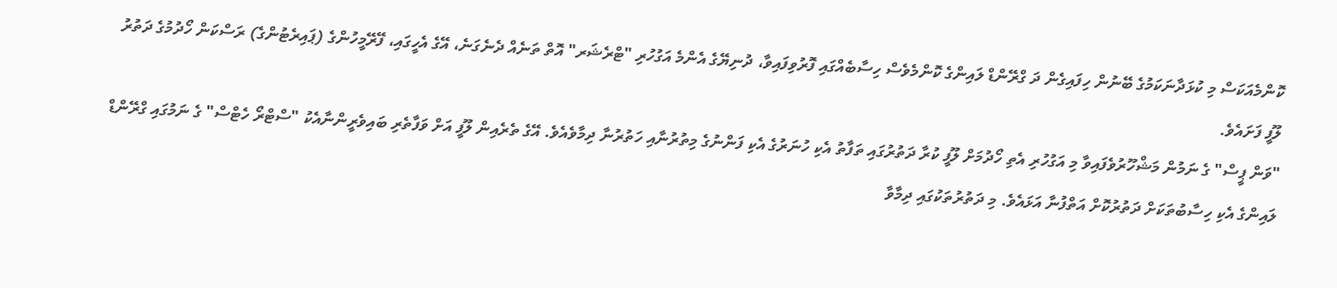ކޮންމެއަކަސް މި ކުޅަދާނަކަމުގެ ބޭނުން ހިފައިގެން ދަ ގްރޭންޑް ލައިންގެ ކޮންމެވެސް ހިސާބެއްގައި ފޮރުވިފައިވާ، ދުނިޔޭގެ އެންމެ އަގުހުރި "ޓްރެޝަރ" އޮތް ތަނެއް ދެނެގަނެ، އޭގެ އެހީގައި، ފޭރޭމީހުންގެ (ޕައިރެޓުންގެ) ރަސްކަން ހޯދުމުގެ ދަތުރު ލޫފީ ފަށައެވެ.
"ވަން ޕީސް" ގެ ނަމުން މަޝްހޫރުވެފައިވާ މި އަގުހުރި އެތި ހޯދުމަށް ލޫފީ ކުރާ ދަތުރުގައި ތަފާތު އެކި ހުނަރުގެ އެކި ފަންނުގެ މިތުރުނާއި ހަތުރުނާ ދިމާވެއެވެ. އޭގެ ތެރެއިން ލޫފީ އަށް ވަފާތެރި ބައިވެރީންނާއެކު "ސްޓްރޯ ހެޓްސް" ގެ ނަމުގައި ގްރޭންޑް ލައިންގެ އެކި ހިސާބުތަކަށް ދަތުރުކޮށް އަތްފުނާ އަޅައެވެ. މި ދަތުރުތަކުގައި ދިމާވާ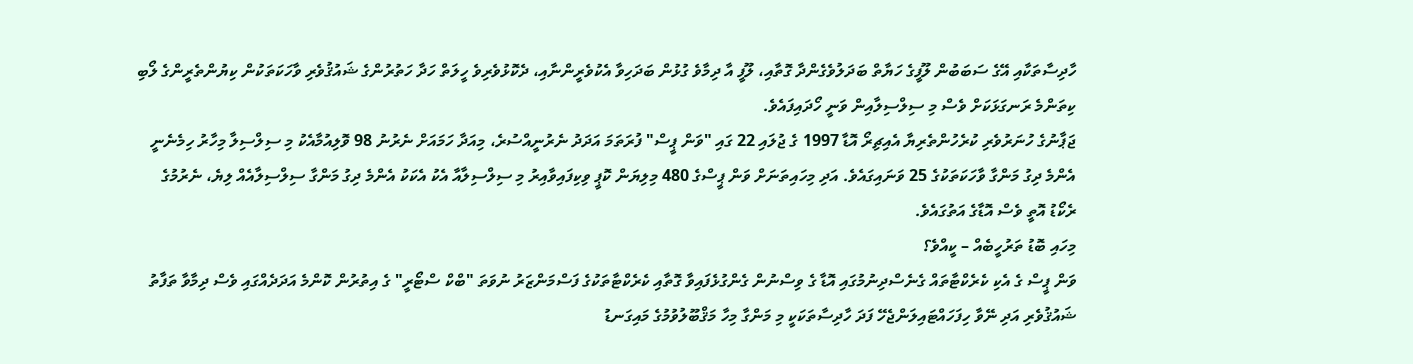ހާދިސާތަކާއި އޭގެ ސަބަބުން ލޫފީގެ ހަޔާތް ބަދަލުވެގެންދާ ގޮތާއި، ލޫފީ އާ ދިމާވެ ގުޅުން ބަދަހިވާ އެކުވެރީންނާއި، ދެކޮޅުވެރިވެ ހީލަތް ހަދާ ހަތުރުންގެ ޝައުޤުވެރި ވާހަކަތަކުން ކިޔުންތެރީންގެ ލޯބި ކިތަންމެ ރަނގަޅަކަށް ވެސް މި ސިލްސިލާއިން ވަނީ ހޯދައިފައެވެ.
ޖަޕާނުގެ ހުނަރުވެރި ކުރެހުންތެރިޔާ އެއިޗިރޯ އޮޑާ 1997 ގެ ޖުލައި 22 ގައި "ވަން ޕީސް" ފުރަތަމަ އަދަދު ނެރުނީއްސުރެ، މިއަދާ ހަމައަށް ނެރުނު 98 ވޮލިއުމާއެކު މި ސިލްސިލާ މިހާރު ހިމެނެނީ އެންމެ ދިގު މަންގާ ވާހަކަތަކުގެ 25 ވަނައިގައެވެ. އަދި މިހައިތަނަށް ވަން ޕީސްގެ 480 މިލިޔަން ކޮޕީ ވިކިފައިވާއިރު މި ސިލްސިލާއާ އެކު އެކަކު އެންމެ ދިގު މަންގާ ސިލްސިލާއެއް ލިޔެ، ނެރުމުގެ ރެކޯޑު އޮތީ ވެސް އޮޑާގެ އަތުގައެވެ.
މިހައި ބޮޑު ތަރުހީބެއް – ކީއްވެ؟
ވަން ޕީސް ގެ އެކި ކެރެކްޓާތައް ގެނެސްދިނުމުގައި އޮޑާ ގެ ވިސްނުން ގެންގުޅެފައިވާ ގޮތާއި ކެރެކްޓާތަކުގެ ފަސްމަންޒަރު ނުވަތަ "ބްކް ސްޓޯރީ" ގެ އިތުރުން ކޮންމެ އަދަދެއްގައި ވެސް ދިމާވާ ތަފާތު ޝައުޤުވެރި އަދި ނޭވާ ހިފަހައްޓައިލަންޖެހޭ ފަދަ ހާދިސާތަކަކީ މި މަންގާ މިހާ މަޤްބޫލުވުމުގެ މައިގަނޑު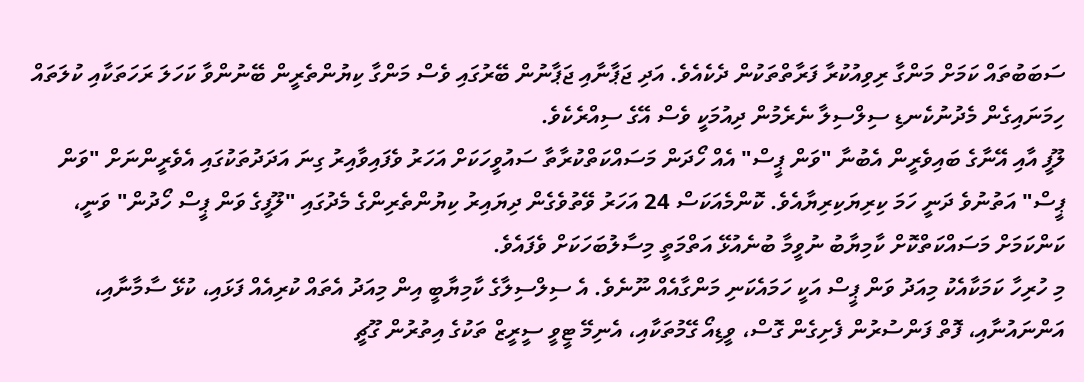ސަބަބުތައް ކަމަށް މަންގާ ރިވިއުކުރާ ފަރާތްތަކުން ދެކެއެވެ. އަދި ޖަޕާނާއި ޖަޕާނުން ބޭރުގައި ވެސް މަންގާ ކިޔުންތެރީން ބޭނުންވާ ކަހަލަ ރަހަތަކާއި ކުލަތައް ހިމަނައިގެން މެދުނުކެނޑި ސިލްސިލާ ނެރެމުން ދިއުމަކީ ވެސް އޭގެ ސިއްރެކެވެ.
ލޫފީ އާއި އޭނާގެ ބައިވެރީން އެބުނާ "ވަން ޕީސް" އެއް ހޯދަން މަސައްކަތްކުރާތާ ސައުވީހަކަށް އަހަރު ވެފައިވާއިރު ގިނަ އަދަދުތަކުގައި އެވެރީންނަށް "ވަން ޕީސް" އަތުނުވެ ދަނީ ހަމަ ކިރިޔަކިރިޔާއެވެ. ކޮންމެއަކަސް 24 އަހަރު ވޭތުވެގެން ދިޔައިރު ކިޔުންތެރިންގެ މެދުގައި "ލޫފީގެ ވަން ޕީސް ހޯދުން" ވަނީ، ކަންކަމަށް މަސައްކަތްކޮށް ކާމިޔާބު ނުވީމާ ބުނެއުޅޭ އަތްމަތީ މިސާލުބަހަކަށް ވެފައެވެ.
މި ހުރިހާ ކަމަކާއެކު މިއަދު ވަން ޕީސް އަކީ ހަމައެކަނި މަންގާއެއް ނޫނެވެ. އެ ސިލްސިލާގެ ކާމިޔާބީ އިން މިއަދު އެތައް ކުރިއެއް ފަޅައި، ކުޅޭ ސާމާނާއި، އަންނައުނާއި، ފޮތް ފަންސުރުން ފެށިގެން ގޮސް، ވީޑިއޯ ގޭމުތަކާއި، އެނިމޭ ޓީވީ ސީރީޒް ތަކުގެ އިތުރުން ގޫޗީ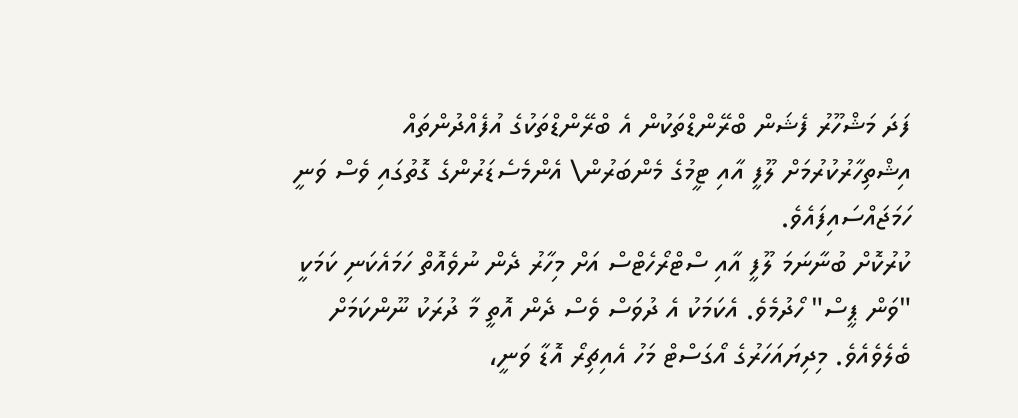ފަދަ މަޝްހޫރު ފެޝަން ބްރޭންޑްތަކުން އެ ބްރޭންޑްތަކުގެ އުފެއްދުންތައް އިޝްތިހާރުކުރުމަށް ލޫފީ އާއި ޓީމުގެ މެންބަރުން\ އެންމެސެޑަރުންގެ ގޮތުގައި ވެސް ވަނީ ހަމަޖައްސައިފައެވެ.
ކުރުކޮށް ބުނާނަމަ ލޫފީ އާއި ސްޓްރޯހެޓްސް އަށް މިހާރު ދެން ނުވެއޮތް ހަމައެކަނި ކަމަކީ "ވަން ޕީސް" ހޯދުމެވެ. އެކަމަކު އެ ދުވަސް ވެސް ދެން އޮތީ މާ ދުރަކު ނޫންކަމަށް ބެލެވެއެވެ. މިދިޔައަހަރުގެ އޯގަސްޓް މަހު އެއިޗިރޯ އޮޑާ ވަނީ،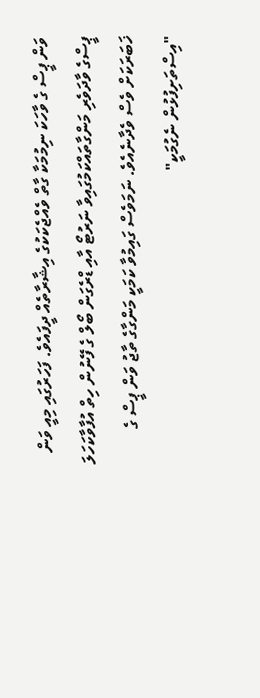ވަން ޕީސް ގެ ވާހަކަ ނިމުމަކާ ގާތް ވެއްޖެކަކުގެ އިޝާރާތެއް ދީފައެވެ. ފަހަރުގައި މިއީ ވަން ޕީސްގެ ވާދަވެރި މަންގާތައްކަމުގައިވާ ނަރުޓޯ އާއި ޑްރެގަން ބޯލް ގެ ފޭނުން ހިތް އުފާވާކަހަލަ ޚަބަރަކަށް ވެސް ވެދާނެއެވެ. ނަމަވެސް ގައިމުވާ ކަމަކީ މަންގާގެ ތާޖު ވަން ޕީސް ގެ "އިސްތަށިފުޅުން ނެގުމަކީ"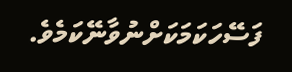ފަސޭހަކަމަކަށްނުވާނޭކަމެވެ.